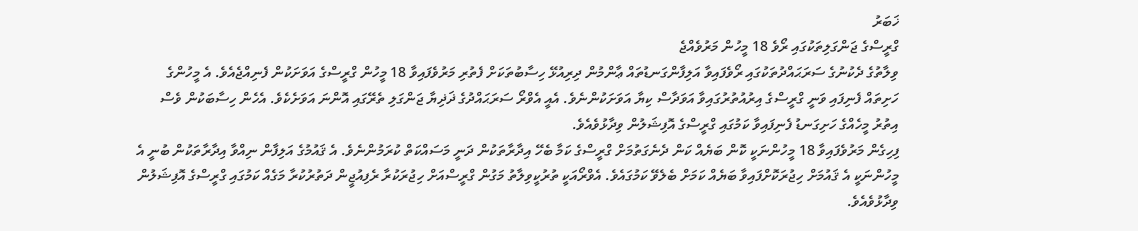ޚަބަރު
ގްރީސްގެ ޖަންގަލިތަކުގައި ރޯވެ 18 މީހުން މަރުވެއްޖެ
ވިލާތުގެ ދެކުނުގެ ސަރަޙައްދުތަކުގައި ރޯވެފައިވާ އަލިފާންގަނޑުތައް ޢާންމުން ދިރިއުޅޭ ހިސާބުތަކަށް ފެތުރި މަރުވެފައިވާ 18 މީހުން ގްރީސްގެ އަވަށަކުން ފެނިއްޖެއެވެ. އެ މީހުންގެ ހަށިތައް ފެނިފައި ވަނީ ގްރީސްގެ އިރުއުތުރުގައިވާ އަވަދާސް ކިޔާ އަވަށަކުންނެވެ. އެއީ އެވްރޯ ސަރަޙައްދުގެ ޛަޛިޔާ ޖަންގަލި ތެރޭގައި އޮންނަ އަވަށެކެވެ. އެހެން ހިސާބަކުން ވެސް އިތުރު މީހެއްގެ ހަށިގަނޑު ފެނިފައިވާ ކަމުގައި ގްރީސްގެ އޮފިޝަލުން ވިދާޅުވެއެވެ.
ފިހިގެން މަރުވެފައިވާ 18 މީހުންނަކީ ކޮން ބަޔެއް ކަން ދެނެގަތުމަށް ގްރީސްގެ ކަމާ ބެހޭ އިދާރާތަކުން ދަނީ މަސައްކަތް ކުރަމުންނެވެ. އެ ޤައުމުގެ އަލިފާން ނިއްވާ އިދާރާތަކުން ބުނީ އެ މީހުންނަކީ އެ ޤައުމަށް ހިޖުރަކޮށްފައިވާ ބަޔެއް ކަމަށް ބެލެވޭ ކަމުގައެވެ. އެވްރޯއަކީ ތުރުކީވިލާތު މަގުން ގްރީސްއަށް ހިޖުރަކުރާ ރެފިއުޖީން ދަތުރުކުރާ މަގެއް ކަމުގައި ގްރީސްގެ އޮފިޝަލުން ވިދާޅުވެއެވެ.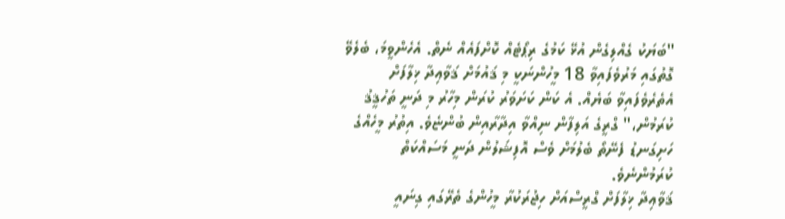"ބަޔަކު ގެއްލިގެން އުޅޭ ކަމުގެ ރިޕޯޓެއް ކޮށްފައެއް ނެތް. އެހެންވީމަ، ބެލެވޭ ގޮތުގައި މަރުވެފައިވާ 18 މީހުންނަކީ މި ޤައުމަށް ޤަވާޢިދާ ޚިލާފަށް އެތެރެވެފައިވާ ބަޔެއް. އެ ކަން ކަށަވަރު ކުރަން މިހާރު މި ދަނީ ތަހުޤީޤު ކުރަމުން،" ގްރީގެ އަލިފާން ނިއްވާ އިދާރާއިން ބުންޏެވެ. އިތުރު މީހެއްގެ ހަށިގަނޑު ފެނޭތޯ ބެލުމަށް ވެސް އޮފިޝަލުން ދަނީ މަސައްކަތް ކުރަމުންނެވެ.
ޤަވާޢިދާ ޚިލާފަށް ގްރީސްއަށް ހިޖުރަކުރާ މީހުންގެ ތެރޭގައި ގިނައީ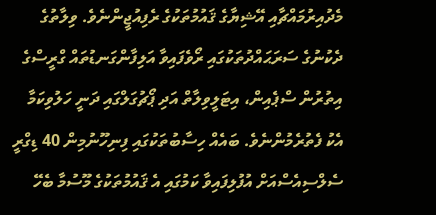މެދުއިރުމައްޗާއި އޭޝިޔާގެ ޤައުމުތަކުގެ ރެފިއުޖީންނެވެ. ވިލާތުގެ ދެކުނުގެ ސަރަޙައްދުތަކުގައި ރޯވެފައިވާ އަލިފާންގަނޑުތައް ގްރީސްގެ އިތުރުން ސްޕެއިން، އިޓަލީވިލާތް އަދި ޕޯޗުގަލްގައި ދަނީ ހަލުވިކަމާ އެކު ފެތުރެމުންނެވެ. ބައެއް ހިސާބުތަކުގައި ފިނިހޫނުމިން 40 ޑިގްރީ ސެލްސިއެސްއަށް އުފުލިފައިވާ ކަމުގައި އެ ޤައުމުތަކުގެ މޫސުމާ ބެހޭ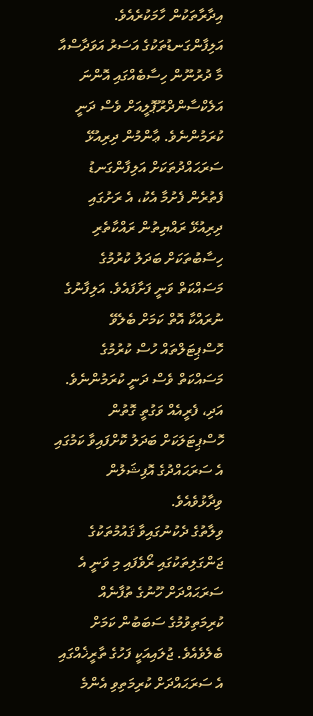އިދާރާތަކުން ހާމަކުރެއެވެ.
އަލިފާންގަނޑުތަކުގެ އަސަރު އަވަދާސްއާ މާ ދުރުނޫން ހިސާބެއްގައި އޮންނަ އަލެކްސާންދްރޫޕޮލީއަށް ވެސް ދަނީ ކުރަމުންނެވެ. ޢާންމުން ދިރިއުޅޭ ސަރަޙައްދުތަކަށް އަލިފާންގަނޑު ފެތުރެން ފެށުމާ އެކު، އެ ރަށުގައި ދިރިއުޅޭ ރައްޔިތުން ރައްކާތެރި ހިސާބުތަކަށް ބަދަލު ކުރުމުގެ މަސައްކަތް ވަނީ ފަށާފައެވެ. އަލިފާނުގެ ނުރައްކާ އޮތް ކަމަށް ބެލެވޭ ހޮސްޕިޓަލްތައް ހުސް ކުރުމުގެ މަސައްކަތް ވެސް ދަނީ ކުރަމުންނެވެ. އަދި، ފެރީއެއް ވަގުތީ ގޮތުން ހޮސްޕިޓަލަކަށް ބަދަލު ކޮށްފައިވާ ކަމުގައި އެ ސަރަޙައްދުގެ އޮފިޝަލުން ވިދާޅުވެއެވެ.
ވިލާތުގެ ދެކުނުގައިވާ ޤައުމުތަކުގެ ޖަންގަލިތަކުގައި ރޯވެފައި މި ވަނީ އެ ސަރަޙައްދަށް ހޫނުގެ ތުފާނެއް ކުރިމަތިވުމުގެ ސަބަބުން ކަމަށް ބެލެވެއެވެ. ޖުލައިއަކީ ފަހުގެ ތާރީޚެއްގައި އެ ސަރަޙައްދަށް ކުރިމަތިވި އެންމެ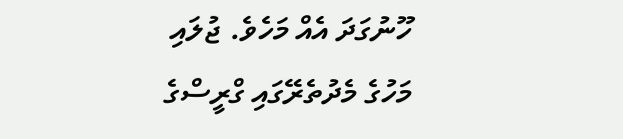ހޫނުގަދަ އެއް މަހެވެ. ޖުލައި މަހުގެ މެދުތެރޭގައި ގްރީސްގެ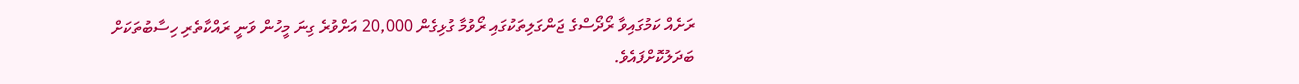ރަށެއް ކަމުގައިވާ ރޯދޯސްގެ ޖަންގަލިތަކުގައި ރޯވުމާ ގުޅިގެން 20,000 އަށްވުރެ ގިނަ މީހުން ވަނީ ރައްކާތެރި ހިސާބުތަކަށް ބަދަލުކޮށްފައެވެ.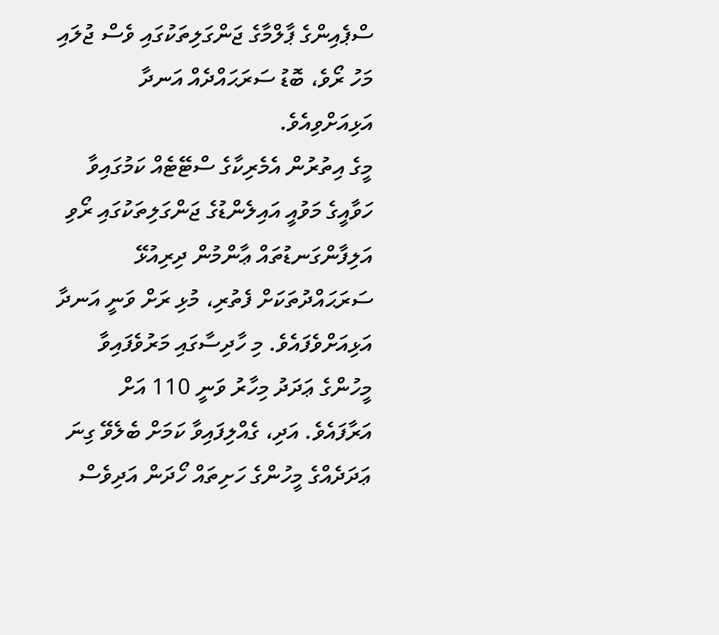ސްޕެއިންގެ ޕާލްމާގެ ޖަންގަލިތަކުގައި ވެސް ޖުލައި މަހު ރޯވެ، ބޮޑު ސަރަޙައްދެއް އަނދާ އަޅިއަށްވިއެވެ.
މީގެ އިތުރުން އެމެރިކާގެ ސްޓޭޓެއް ކަމުގައިވާ ހަވާއީގެ މަވުއީ އައިލެންޑުގެ ޖަންގަލިތަކުގައި ރޯވި އަލިފާންގަނޑުތައް ޢާންމުން ދިރިއުޅޭ ސަރަޙައްދުތަކަށް ފެތުރި، މުޅި ރަށް ވަނީ އަނދާ އަޅިއަށްވެފައެވެ. މި ހާދިސާގައި މަރުވެފައިވާ މީހުންގެ ޢަދަދު މިހާރު ވަނީ 110 އަށް އަރާފައެވެ. އަދި، ގެއްލިފައިވާ ކަމަށް ބެލެވޭ ގިނަ ޢަދަދެއްގެ މީހުންގެ ހަށިތައް ހޯދަން އަދިވެސް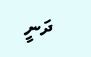ދަނީ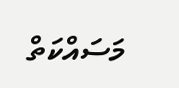މަސައްކަތް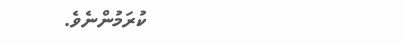ކުރަމުންނެވެ.